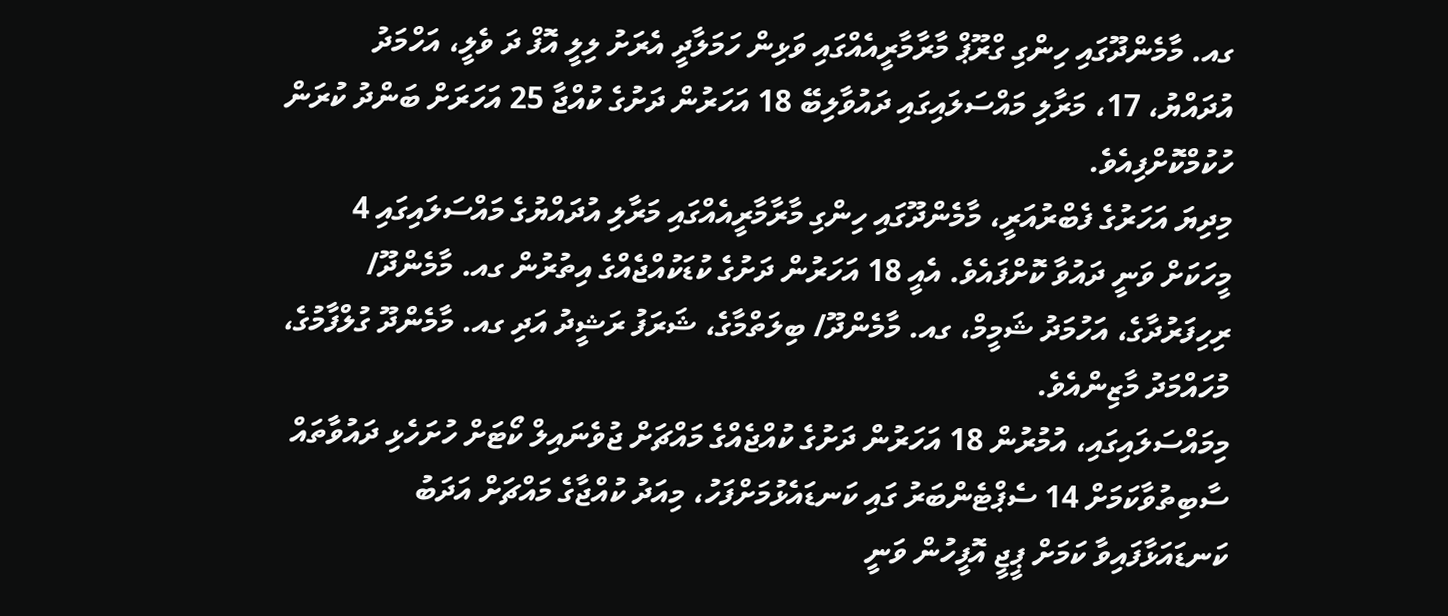ގއ. މާމެންދޫގައި ހިންގި ގްރޫޕް މާރާމާރީއެއްގައި ވަޅިން ހަމަލާދީ އެރަށު ލިލީ އޮފް ދަ ވެލީ، އަހްމަދު އުދައްޔު، 17، މަރާލި މައްސަލައިގައި ދައުވާލިބޭ 18 އަހަރުން ދަށުގެ ކުއްޖާ 25 އަހަރަށް ބަންދު ކުރަން ހުކުމްކޮށްފިއެވެ.
މިދިޔަ އަހަރުގެ ފެބްރުއަރީ، މާމެންދޫގައި ހިންގި މާރާމާރީއެއްގައި މަރާލި އުދައްޔުގެ މައްސަލައިގައި 4 މީހަކަށް ވަނީ ދައުވާ ކޮށްފައެވެ. އެއީ 18 އަހަރުން ދަށުގެ ކުޑަކުއްޖެއްގެ އިތުރުން ގއ. މާމެންދޫ/ ރިހިފަރުދާގެ، އަހުމަދު ޝަމީމް، ގއ. މާމެންދޫ/ ބިލަތްމާގެ، ޝަރަފު ރަޝީދު އަދި ގއ. މާމެންދޫ ގުލްފާމުގެ، މުހައްމަދު މާޒިންއެވެ.
މިމައްސަލައިގައި، އުމުރުން 18 އަހަރުން ދަށުގެ ކުއްޖެއްގެ މައްޗަށް ޖުވެނައިލް ކޯޓަށް ހުށަހެޅި ދައުވާތައް ސާބިތުވާކަމަށް 14 ސެޕްޓެންބަރު ގައި ކަނޑައެޅުމަށްފަހު، މިއަދު ކުއްޖާގެ މައްޗަށް އަދަބު ކަނޑައަޅާފައިވާ ކަމަށް ޕީޖީ އޮފީހުން ވަނީ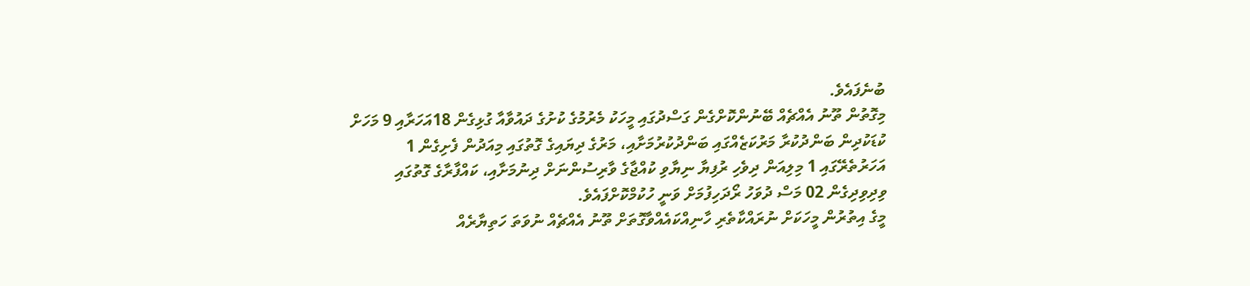ބުނެފައެވެ.
މިގޮތުން ތޫނު އެއްޗެއް ބޭނުންކޮށްގެން ގަސްދުގައި މީހަކު މެރުމުގެ ކުށުގެ ދައުވާއާ ގުޅިގެން 18އަހަރާއި 9 މަހަށް ކުޑަކުދިން ބަންދުކުރާ މަރުކަޒެއްގައި ބަންދުކުރުމަށާއި، މަރުގެ ދިޔައިގެ ގޮތުގައި މިއަދުން ފެށިގެން 1 އަހަރުތެރޭގައި 1 މިލިއަން ދިވެހި ރުފިޔާ ނިޔާވި ކުއްޖާގެ ވާރިސުންނަށް ދިނުމަށާއި، ކައްފާރާގެ ގޮތުގައި ވިދިވިދިގެން 02 މަސް ދުވަހު ރޯދަހިފުމަށް ވަނީ ހުކުމްކޮށްފައެވެ.
މީގެ އިތުރުން މީހަކަށް ނުރައްކާތެރި ހާނިއްކައެއްވާގޮތަށް ތޫނު އެއްޗެއް ނުވަތަ ހަތިޔާރެއް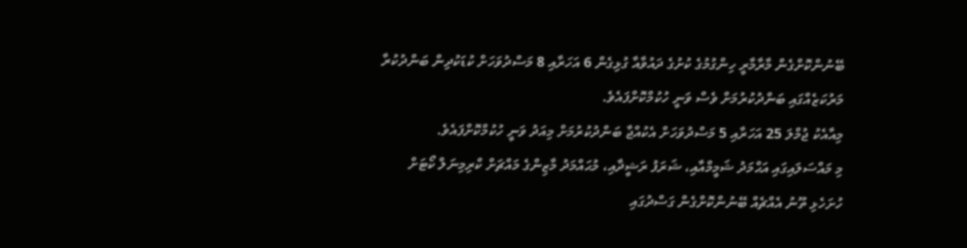ބޭނުންކޮށްގެން މާރާމާރީ ހިންގުމުގެ ކުށުގެ ދައުވާއާ ގުޅިގެން 6 އަހަރާއި 8 މަސްދުވަހަށް ކުޑަކުދިން ބަންދުކުރާ މަރުކަޒެއްގައި ބަންދުކުރުމަށް ވެސް ވަނީ ހުކުމްކޮށްފައެވެ.
މިއާއެކު ޖުމްލަ 25 އަހަރާއި 5 މަސްދުވަހަށް އެކުއްޖާ ބަންދުކުރުމަށް މިއަދު ވަނީ ހުކުމްކޮށްފައެވެ.
މި މައްސަލައިގައި އަޙްމަދު ޝަމީމްއާއި، ޝަރަފު ރަޝީދާއި، މުޙައްމަދު މާޒިންގެ މައްޗަށް ކްރިމިނަލް ކޯޓަށް ހުށަހެޅި ތޫނު އެއްޗެއް ބޭނުންކޮށްގެން ގަސްދުގައި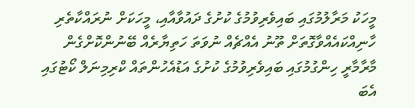މީހަކު މަރާލުމުގައި ބައިވެރިވުމުގެ ކުށުގެ ދައުވާއާއި، މީހަކަށް ނުރައްކާތެރި ހާނިއްކައެއްވާގޮތަށް ތޫނު އެއްޗެއް ނުވަތަ ހަތިޔާރެއް ބޭނުންކޮށްގެން މާރާމާރީ ހިންގުމުގައި ބައިވެރިވުމުގެ ކުށުގެ އަޑުއެހުންތައް ކްރިމިނަލް ކޯޓުގައި އެބަ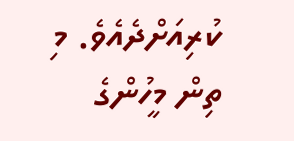ކުރިއަށްދެއެވެ. މި ތިން މީހުންގެ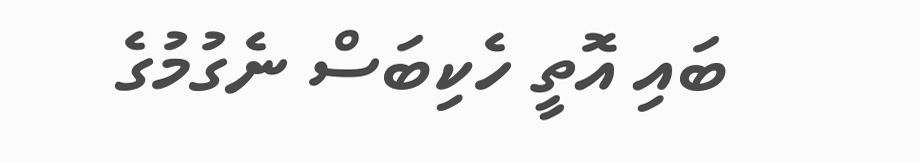ބައި އޮތީ ހެކިބަސް ނެގުމުގެ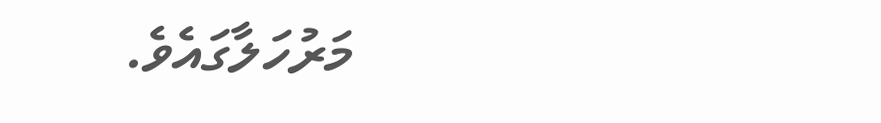މަރުހަލާގައެވެ.